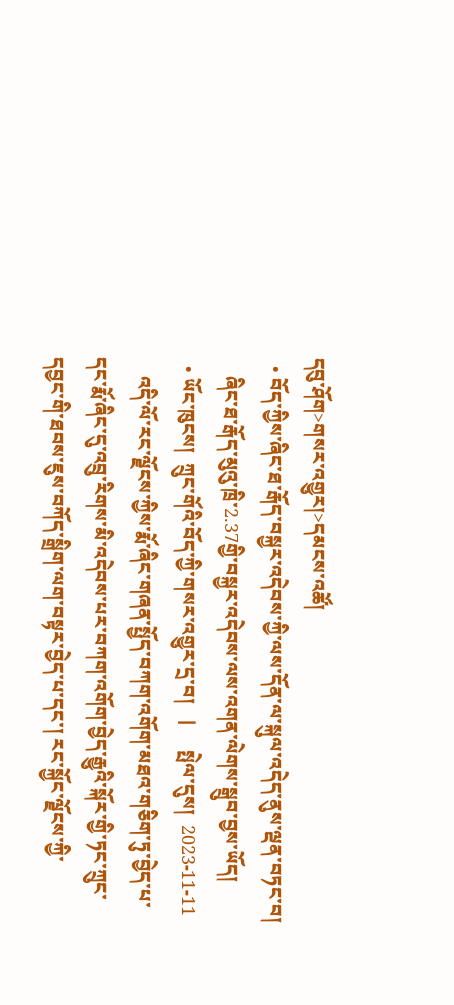དབུ་ཤོག>གསར་འགྱུར།>དམངས་འཚོ།
  • བོད་ཀྱིས་ཞིང་ཐ་རྒོད་བསྐྱར་འདེབས་ཀྱི་ལས་དོན་ལ་སྐུལ་འདེད་ནུས་ལྡན་བཏང་བ།
    ཞིང་ཐ་རྒོད་མུའུ་ཁྲི་2.37གྱི་བསྐྱར་འདེབས་ལས་འགན་ལེགས་སྒྲུབ་བྱས་ཡོད།
  • ཡོང་ཁུངས།  ཀྲུང་གོའི་བོད་ཀྱི་གསར་འགྱུར་དྲ་བ།   |     སྤེལ་དུས།  2023-11-11
    འདི་ལོ་རང་ལྗོངས་ཀྱིས་རྨོ་ཞིང་གཞན་སྤྱོད་བཀག་འགོག་མཐའ་གཅིག་ཏུ་བྱེད་པ་དང་རྨོ་ཞིང་དུ་འབྲུ་རིགས་མི་འདེབས་པར་བཀག་འགོག་བྱེད་རྒྱུའི་སྐོར་གྱི་ཏང་ཀྲུང་དབྱང་གི་ཐབས་ཇུས་བཀོད་སྒྲིག་ལག་བསྟར་བྱེད་པ་དང་། རང་སྐྱོང་ལྗོངས་ཀྱི་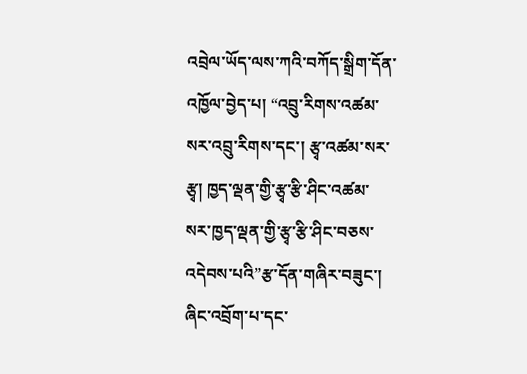འབྲེལ་ཡོད་ལས་ཀའི་བཀོད་སྒྲིག་དོན་འཁྱོལ་བྱེད་པ། “འབྲུ་རིགས་འཚམ་སར་འབྲུ་རིགས་དང་། རྩྭ་འཚམ་སར་རྩྭ། ཁྱད་ལྡན་གྱི་རྩྭ་རྩི་ཤིང་འཚམ་སར་ཁྱད་ལྡན་གྱི་རྩྭ་རྩི་ཤིང་བཅས་འདེབས་པའི”རྩ་དོན་གཞིར་བཟུང་། ཞིང་འབྲོག་པ་དང་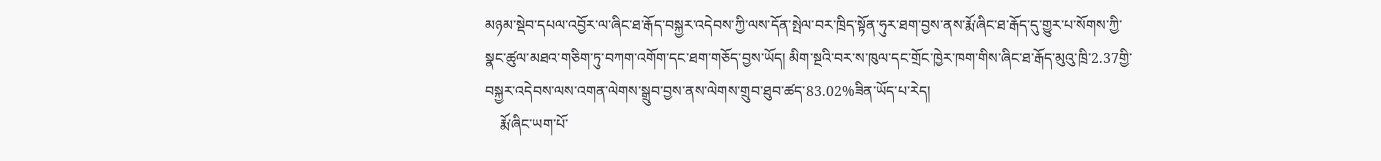མཉམ་སྡེབ་དཔལ་འབྱོར་ལ་ཞིང་ཐ་རྒོད་བསྐྱར་འདེབས་ཀྱི་ལས་དོན་སྤེལ་བར་ཁྲིད་སྟོན་ཧུར་ཐག་བྱས་ནས་རྨོ་ཞིང་ཐ་རྒོད་དུ་གྱུར་པ་སོགས་ཀྱི་སྣང་ཚུལ་མཐའ་གཅིག་ཏུ་བཀག་འགོག་དང་ཐག་གཅོད་བྱས་ཡོད། མིག་སྔའི་བར་ས་ཁུལ་དང་གྲོང་ཁྱེར་ཁག་གིས་ཞིང་ཐ་རྒོད་མུའུ་ཁྲི་2.37གྱི་བསྐྱར་འདེབས་ལས་འགན་ལེགས་སྒྲུབ་བྱས་ནས་ལེགས་གྲུབ་ཐུབ་ཚད་83.02%ཟིན་ཡོད་པ་རེད།
    རྨོ་ཞིང་ཡག་པོ་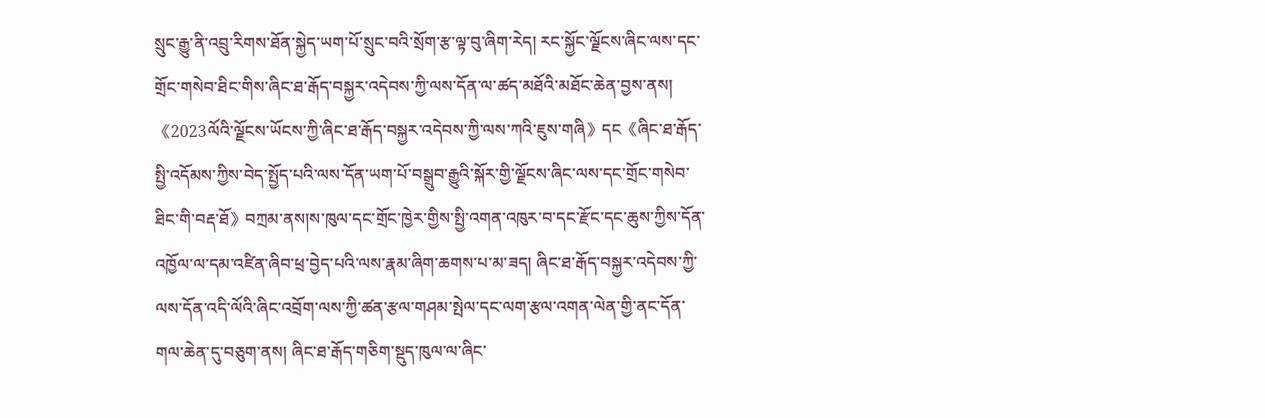སྲུང་རྒྱུ་ནི་འབྲུ་རིགས་ཐོན་སྐྱེད་ཡག་པོ་སྲུང་བའི་སྲོག་རྩ་ལྟ་བུ་ཞིག་རེད། རང་སྐྱོང་ལྗོངས་ཞིང་ལས་དང་གྲོང་གསེབ་ཐིང་གིས་ཞིང་ཐ་རྒོད་བསྐྱར་འདེབས་ཀྱི་ལས་དོན་ལ་ཚད་མཐོའི་མཐོང་ཆེན་བྱས་ནས། 《2023ལོའི་ལྗོངས་ཡོངས་ཀྱི་ཞིང་ཐ་རྒོད་བསྐྱར་འདེབས་ཀྱི་ལས་ཀའི་ཇུས་གཞི》དང《ཞིང་ཐ་རྒོད་སྤྱི་འདོམས་ཀྱིས་བེད་སྤྱོད་པའི་ལས་དོན་ཡག་པོ་བསྒྲུབ་རྒྱུའི་སྐོར་གྱི་ལྗོངས་ཞིང་ལས་དང་གྲོང་གསེབ་ཐིང་གི་བརྡ་ཐོ》བཀྲམ་ནས།ས་ཁུལ་དང་གྲོང་ཁྱེར་གྱིས་སྤྱི་འགན་འཁུར་བ་དང་རྫོང་དང་ཆུས་ཀྱིས་དོན་འཁྱོལ་ལ་དམ་འཛིན་ཞིབ་ཕྲ་བྱེད་པའི་ལས་རྣམ་ཞིག་ཆགས་པ་མ་ཟད། ཞིང་ཐ་རྒོད་བསྐྱར་འདེབས་ཀྱི་ལས་དོན་འདི་ལོའི་ཞིང་འབྲོག་ལས་ཀྱི་ཚན་རྩལ་གཤམ་སྤེལ་དང་ལག་རྩལ་འགན་ལེན་གྱི་ནང་དོན་གལ་ཆེན་དུ་བཅུག་ནས། ཞིང་ཐ་རྒོད་གཅིག་སྡུད་ཁུལ་ལ་ཞིང་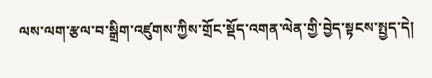ལས་ལག་རྩལ་བ་སྒྲིག་འཛུགས་ཀྱིས་གྲོང་སྡོད་འགན་ལེན་གྱི་བྱེད་སྟངས་སྤྱད་དེ།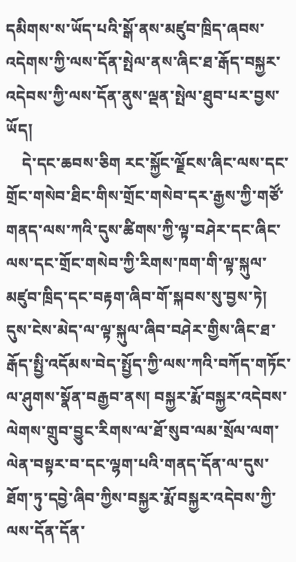དམིགས་ས་ཡོད་པའི་སྒོ་ནས་མཛུབ་ཁྲིད་ཞབས་འདེགས་ཀྱི་ལས་དོན་སྤེལ་ནས་ཞིང་ཐ་རྒོད་བསྐྱར་འདེབས་ཀྱི་ལས་དོན་ནུས་ལྡན་སྤེལ་ཐུབ་པར་བྱས་ཡོད།
    དེ་དང་ཆབས་ཅིག རང་སྐྱོང་ལྗོངས་ཞིང་ལས་དང་གྲོང་གསེབ་ཐིང་གིས་གྲོང་གསེབ་དར་རྒྱས་ཀྱི་གཙོ་གནད་ལས་ཀའི་དུས་ཚིགས་ཀྱི་ལྟ་བཤེར་དང་ཞིང་ལས་དང་གྲོང་གསེབ་ཀྱི་རིགས་ཁག་གི་ལྟ་སྐུལ་མཛུབ་ཁྲིད་དང་བརྟག་ཞིབ་གོ་སྐབས་སུ་བྱས་ཏེ། དུས་ངེས་མེད་ལ་ལྟ་སྐུལ་ཞིབ་བཤེར་གྱིས་ཞིང་ཐ་རྒོད་སྤྱི་འདོམས་བེད་སྤྱོད་ཀྱི་ལས་ཀའི་བཀོད་གཏོང་ལ་ཤུགས་སྣོན་བརྒྱབ་ནས། བསྐྱར་རྨོ་བསྐྱར་འདེབས་ལེགས་གྲུབ་བྱུང་རིགས་ལ་ཐོ་སུབ་ལམ་སྲོལ་ལག་ལེན་བསྟར་བ་དང་ལྷག་པའི་གནད་དོན་ལ་དུས་ཐོག་ཏུ་དབྱེ་ཞིབ་ཀྱིས་བསྐྱར་རྨོ་བསྐྱར་འདེབས་ཀྱི་ལས་དོན་དོན་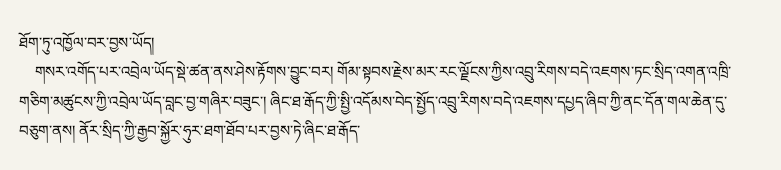ཐོག་ཏུ་འཁྱོལ་བར་བྱས་ཡོད།
    གསར་འགོད་པར་འབྲེལ་ཡོད་སྡེ་ཚན་ནས་ཤེས་རྟོགས་བྱུང་བར། གོམ་སྟབས་རྗེས་མར་རང་ལྗོངས་ཀྱིས་འབྲུ་རིགས་བདེ་འཇགས་ཏང་སྲིད་འགན་འཁྲི་གཅིག་མཚུངས་ཀྱི་འབྲེལ་ཡོད་བླང་བྱ་གཞིར་བཟུང་། ཞིང་ཐ་རྒོད་ཀྱི་སྤྱི་འདོམས་བེད་སྤྱོད་འབྲུ་རིགས་བདེ་འཇགས་དཔྱད་ཞིབ་ཀྱི་ནང་དོན་གལ་ཆེན་དུ་བཅུག་ནས། ནོར་སྲིད་ཀྱི་རྒྱབ་སྐྱོར་ཧུར་ཐག་ཐོབ་པར་བྱས་ཏེ་ཞིང་ཐ་རྒོད་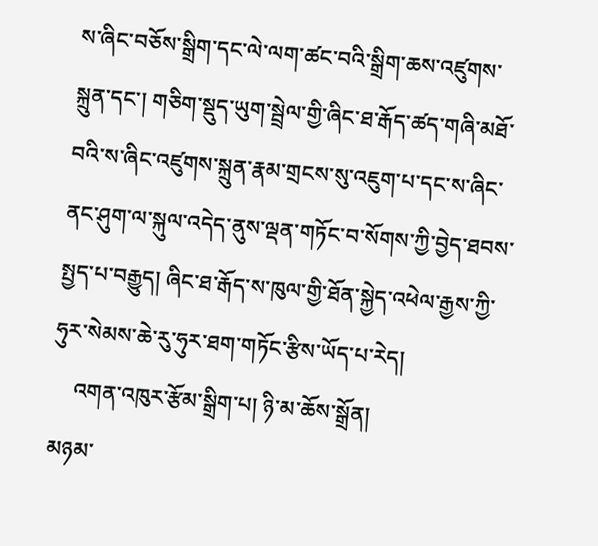ས་ཞིང་བཅོས་སྒྲིག་དང་ལེ་ལག་ཚང་བའི་སྒྲིག་ཆས་འཛུགས་སྐྲུན་དང་། གཅིག་སྡུད་ཡུག་སྦྲེལ་གྱི་ཞིང་ཐ་རྒོད་ཚད་གཞི་མཐོ་བའི་ས་ཞིང་འཛུགས་སྐྲུན་རྣམ་གྲངས་སུ་འཇུག་པ་དང་ས་ཞིང་ནང་ཤུག་ལ་སྐུལ་འདེད་ནུས་ལྡན་གཏོང་བ་སོགས་ཀྱི་བྱེད་ཐབས་སྤྱད་པ་བརྒྱུད། ཞིང་ཐ་རྒོད་ས་ཁུལ་གྱི་ཐོན་སྐྱེད་འཕེལ་རྒྱས་ཀྱི་ཧུར་སེམས་ཆེ་རུ་ཧུར་ཐག་གཏོང་རྩིས་ཡོད་པ་རེད།
    འགན་འཁུར་རྩོམ་སྒྲིག་པ། ཉི་མ་ཆོས་སྒྲོན།
མཉམ་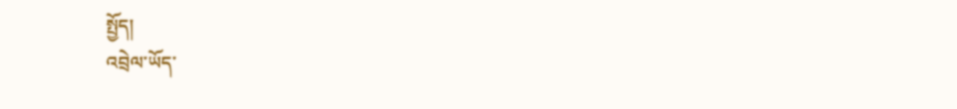སྤྱོད།
འབྲེལ་ཡོད་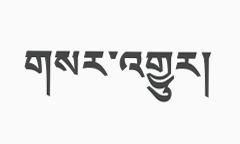གསར་འགྱུར།